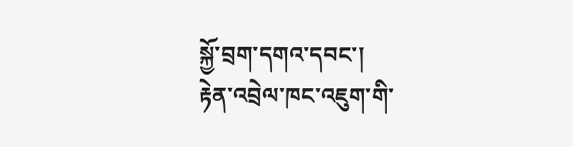སྐྱོ་བྲག་དགའ་དབང་།
རྟེན་འབྲེལ་ཁང་འཇུག་གི་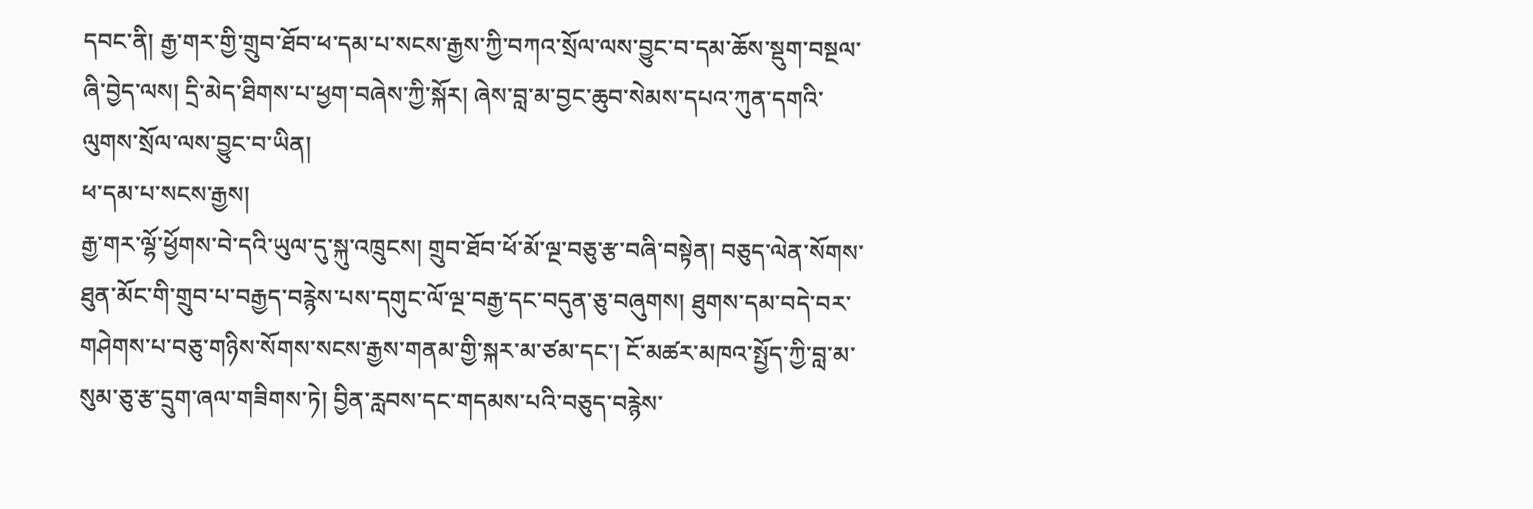དབང་ནི། རྒྱ་གར་གྱི་གྲུབ་ཐོབ་ཕ་དམ་པ་སངས་རྒྱས་ཀྱི་བཀའ་སྲོལ་ལས་བྱུང་བ་དམ་ཆོས་སྡུག་བསྔལ་ཞི་བྱེད་ལས། དྲི་མེད་ཐིགས་པ་ཕྱག་བཞེས་ཀྱི་སྐོར། ཞེས་བླ་མ་བྱང་ཆུབ་སེམས་དཔའ་ཀུན་དགའི་ལུགས་སྲོལ་ལས་བྱུང་བ་ཡིན།
ཕ་དམ་པ་སངས་རྒྱས།
རྒྱ་གར་ལྷོ་ཕྱོགས་བེ་དའི་ཡུལ་དུ་སྐུ་འཁྲུངས། གྲུབ་ཐོབ་ཕོ་མོ་ལྔ་བཅུ་རྩ་བཞི་བསྟེན། བཅུད་ལེན་སོགས་ཐུན་མོང་གི་གྲུབ་པ་བརྒྱད་བརྙེས་པས་དགུང་ལོ་ལྔ་བརྒྱ་དང་བདུན་ཅུ་བཞུགས། ཐུགས་དམ་བདེ་བར་གཤེགས་པ་བཅུ་གཉིས་སོགས་སངས་རྒྱས་གནམ་གྱི་སྐར་མ་ཙམ་དང་། ངོ་མཚར་མཁའ་སྤྱོད་ཀྱི་བླ་མ་སུམ་ཅུ་རྩ་དྲུག་ཞལ་གཟིགས་ཏེ། བྱིན་རླབས་དང་གདམས་པའི་བཅུད་བརྙེས་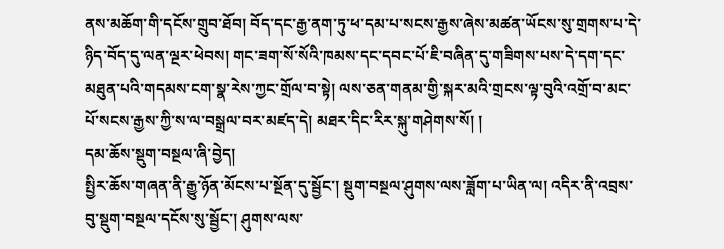ནས་མཆོག་གི་དངོས་གྲུབ་ཐོབ། བོད་དང་རྒྱ་ནག་ཏུ་ཕ་དམ་པ་སངས་རྒྱས་ཞེས་མཚན་ཡོངས་སུ་གྲགས་པ་དེ་ཉིད་བོད་དུ་ལན་ལྔར་ཕེབས། གང་ཟག་སོ་སོའི་ཁམས་དང་དབང་པོ་ཇི་བཞིན་དུ་གཟིགས་པས་དེ་དག་དང་མཐུན་པའི་གདམས་ངག་སྣ་རེས་ཀྱང་གྲོལ་བ་སྟེ། ལས་ཅན་གནམ་གྱི་སྐར་མའི་གྲངས་ལྟ་བུའི་འགྲོ་བ་མང་པོ་སངས་རྒྱས་ཀྱི་ས་ལ་བསྒྲལ་བར་མཛད་དེ། མཐར་དིང་རིར་སྐུ་གཤེགས་སོ། །
དམ་ཆོས་སྡུག་བསྔལ་ཞི་བྱེད།
སྤྱིར་ཆོས་གཞན་ནི་རྒྱུ་ཉོན་མོངས་པ་སྔོན་དུ་སྦྱོང་། སྡུག་བསྔལ་ཤུགས་ལས་ཟློག་པ་ཡིན་ལ། འདིར་ནི་འབྲས་བུ་སྡུག་བསྔལ་དངོས་སུ་སྦྱོང་། ཤུགས་ལས་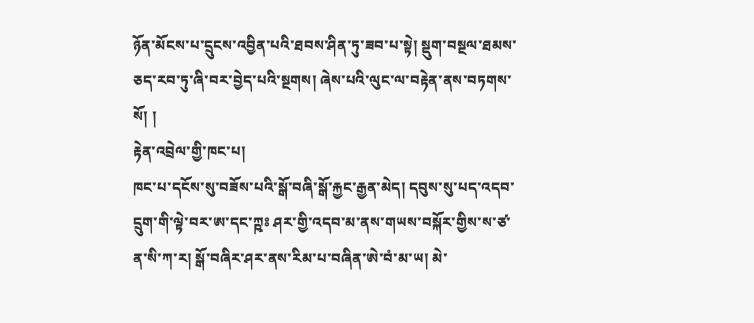ཉོན་མོངས་པ་དྲུངས་འབྱིན་པའི་ཐབས་ཤིན་ཏུ་ཟབ་པ་སྟེ། སྡུག་བསྔལ་ཐམས་ཅད་རབ་ཏུ་ཞི་བར་བྱེད་པའི་སྔགས། ཞེས་པའི་ལུང་ལ་བརྟེན་ནས་བཏགས་སོ། །
རྟེན་འབྲེལ་གྱི་ཁང་པ།
ཁང་པ་དངོས་སུ་བཟོས་པའི་སྒོ་བཞི་སྒོ་རྐྱང་རྒྱན་མེད། དབུས་སུ་པད་འདབ་དྲུག་གི་ལྟེ་བར་ཨ་དང་ཀྵཿ ཤར་གྱི་འདབ་མ་ནས་གཡས་བསྐོར་གྱིས་ས་ཙ་ན་སི་ཀ་ར། སྒོ་བཞིར་ཤར་ནས་རིམ་པ་བཞིན་ཨེ་བཾ་མ་ཡ། མེ་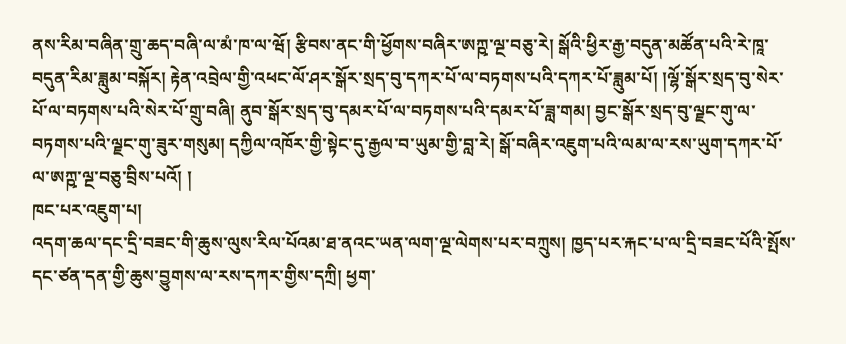ནས་རིམ་བཞིན་གྲུ་ཆད་བཞི་ལ་མཾ་ཁ་ལ་ཝོ། རྩིབས་ནང་གི་ཕྱོགས་བཞིར་ཨཀྵ་ལྔ་བཅུ་རེ། སྒོའི་ཕྱིར་རྒྱ་བདུན་མཚོན་པའི་རེ་ཁཱ་བདུན་རིམ་ཟླུམ་བསྐོར། རྟེན་འབྲེལ་གྱི་འཕང་ལོ་ཤར་སྒོར་སྲད་བུ་དཀར་པོ་ལ་བཏགས་པའི་དཀར་པོ་ཟླུམ་པོ། །ལྷོ་སྒོར་སྲད་བུ་སེར་པོ་ལ་བཏགས་པའི་སེར་པོ་གྲུ་བཞི། ནུབ་སྒོར་སྲད་བུ་དམར་པོ་ལ་བཏགས་པའི་དམར་པོ་ཟླ་གམ། བྱང་སྒོར་སྲད་བུ་ལྗང་གུ་ལ་བཏགས་པའི་ལྗང་གུ་ཟུར་གསུམ། དཀྱིལ་འཁོར་གྱི་སྟེང་དུ་རྒྱལ་བ་ཡུམ་གྱི་བླ་རེ། སྒོ་བཞིར་འཇུག་པའི་ལམ་ལ་རས་ཡུག་དཀར་པོ་ལ་ཨཀྵ་ལྔ་བཅུ་བྲིས་པའོ། །
ཁང་པར་འཇུག་པ།
འདག་ཆལ་དང་དྲི་བཟང་གི་ཆུས་ལུས་རིལ་པོའམ་ཐ་ནའང་ཡན་ལག་ལྔ་ལེགས་པར་བཀྲུས། ཁྱད་པར་རྐང་པ་ལ་དྲི་བཟང་པོའི་སྤོས་དང་ཙན་དན་གྱི་ཆུས་བྱུགས་ལ་རས་དཀར་གྱིས་དཀྲི། ཕྱག་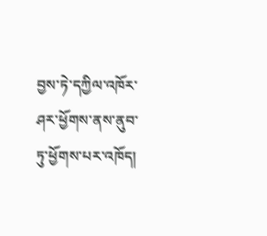བྱས་ཏེ་དཀྱིལ་འཁོར་ཤར་ཕྱོགས་ནས་ནུབ་ཏུ་ཕྱོགས་པར་འཁོད།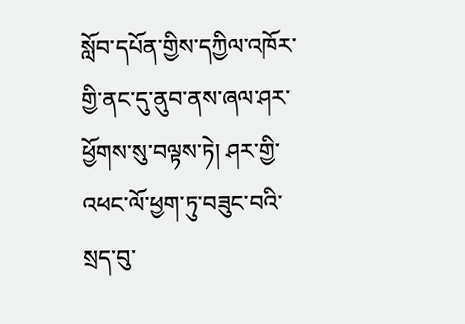སློབ་དཔོན་གྱིས་དཀྱིལ་འཁོར་གྱི་ནང་དུ་ནུབ་ནས་ཞལ་ཤར་ཕྱོགས་སུ་བལྟས་ཏེ། ཤར་གྱི་འཕང་ལོ་ཕྱག་ཏུ་བཟུང་བའི་སྲད་བུ་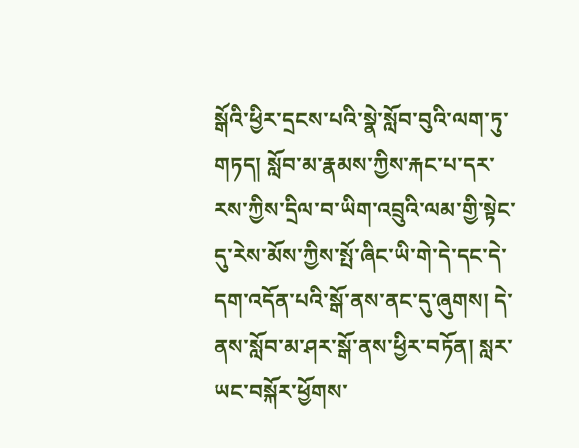སྒོའི་ཕྱིར་དྲངས་པའི་སྣེ་སློབ་བུའི་ལག་ཏུ་གཏད། སློབ་མ་རྣམས་ཀྱིས་རྐང་པ་དར་རས་ཀྱིས་དྲིལ་བ་ཡིག་འབྲུའི་ལམ་གྱི་སྟེང་དུ་རེས་མོས་ཀྱིས་སྤོ་ཞིང་ཡི་གེ་དེ་དང་དེ་དག་འདོན་པའི་སྒོ་ནས་ནང་དུ་ཞུགས། དེ་ནས་སློབ་མ་ཤར་སྒོ་ནས་ཕྱིར་བཏོན། སླར་ཡང་བསྐོར་ཕྱོགས་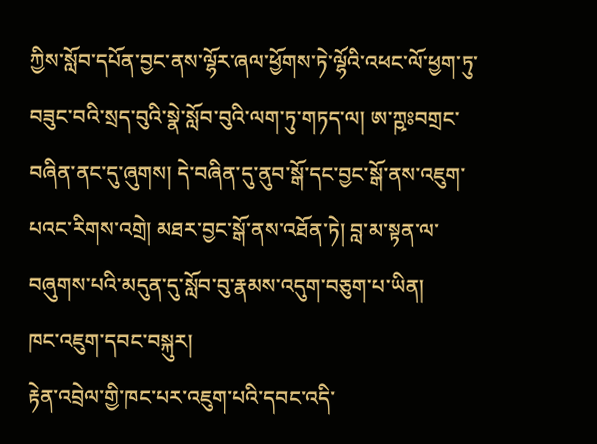ཀྱིས་སློབ་དཔོན་བྱང་ནས་ལྷོར་ཞལ་ཕྱོགས་ཏེ་ལྷོའི་འཕང་ལོ་ཕྱག་ཏུ་བཟུང་བའི་སྲད་བུའི་སྣེ་སློབ་བུའི་ལག་ཏུ་གཏད་ལ། ཨ་ཀྵཿབགྲང་བཞིན་ནང་དུ་ཞུགས། དེ་བཞིན་དུ་ནུབ་སྒོ་དང་བྱང་སྒོ་ནས་འཇུག་པའང་རིགས་འགྲེ། མཐར་བྱང་སྒོ་ནས་འཐོན་ཏེ། བླ་མ་སྟན་ལ་བཞུགས་པའི་མདུན་དུ་སློབ་བུ་རྣམས་འདུག་བཅུག་པ་ཡིན།
ཁང་འཇུག་དབང་བསྐུར།
རྟེན་འབྲེལ་གྱི་ཁང་པར་འཇུག་པའི་དབང་འདི་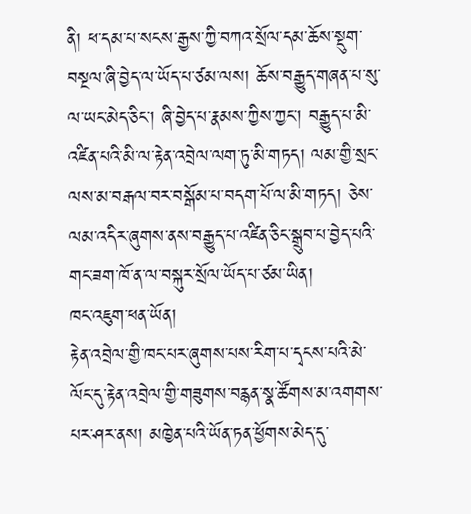ནི། ཕ་དམ་པ་སངས་རྒྱས་ཀྱི་བཀའ་སྲོལ་དམ་ཆོས་སྡུག་བསྔལ་ཞི་བྱེད་ལ་ཡོད་པ་ཙམ་ལས། ཆོས་བརྒྱུད་གཞན་པ་སུ་ལ་ཡང་མེད་ཅིང་། ཞི་བྱེད་པ་རྣམས་ཀྱིས་ཀྱང་། བརྒྱུད་པ་མི་འཛིན་པའི་མི་ལ་རྟེན་འབྲེལ་ལག་ཏུ་མི་གཏད། ལམ་གྱི་སྲང་ལས་མ་བརྒལ་བར་བསྒོམ་པ་བདག་པོ་ལ་མི་གཏད། ཅེས་ལམ་འདིར་ཞུགས་ནས་བརྒྱུད་པ་འཛིན་ཅིང་སྒྲུབ་པ་བྱེད་པའི་གང་ཟག་ཁོ་ན་ལ་བསྐུར་སྲོལ་ཡོད་པ་ཙམ་ཡིན།
ཁང་འཇུག་ཕན་ཡོན།
རྟེན་འབྲེལ་གྱི་ཁང་པར་ཞུགས་པས་རིག་པ་དྭངས་པའི་མེ་ལོང་དུ་རྟེན་འབྲེལ་གྱི་གཟུགས་བརྙན་སྣ་ཚོགས་མ་འགགས་པར་ཤར་ནས། མཁྱེན་པའི་ཡོན་ཏན་ཕྱོགས་མེད་དུ་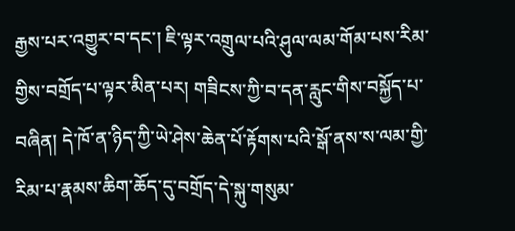རྒྱས་པར་འགྱུར་བ་དང་། ཇི་ལྟར་འགྲུལ་པའི་ཤུལ་ལམ་གོམ་པས་རིམ་གྱིས་བགྲོད་པ་ལྟར་མིན་པར། གཟིངས་ཀྱི་བ་དན་རླུང་གིས་བསྐྱོད་པ་བཞིན། དེ་ཁོ་ན་ཉིད་ཀྱི་ཡེ་ཤེས་ཆེན་པོ་རྟོགས་པའི་སྒོ་ནས་ས་ལམ་གྱི་རིམ་པ་རྣམས་ཆིག་ཆོད་དུ་བགྲོད་དེ་སྐུ་གསུམ་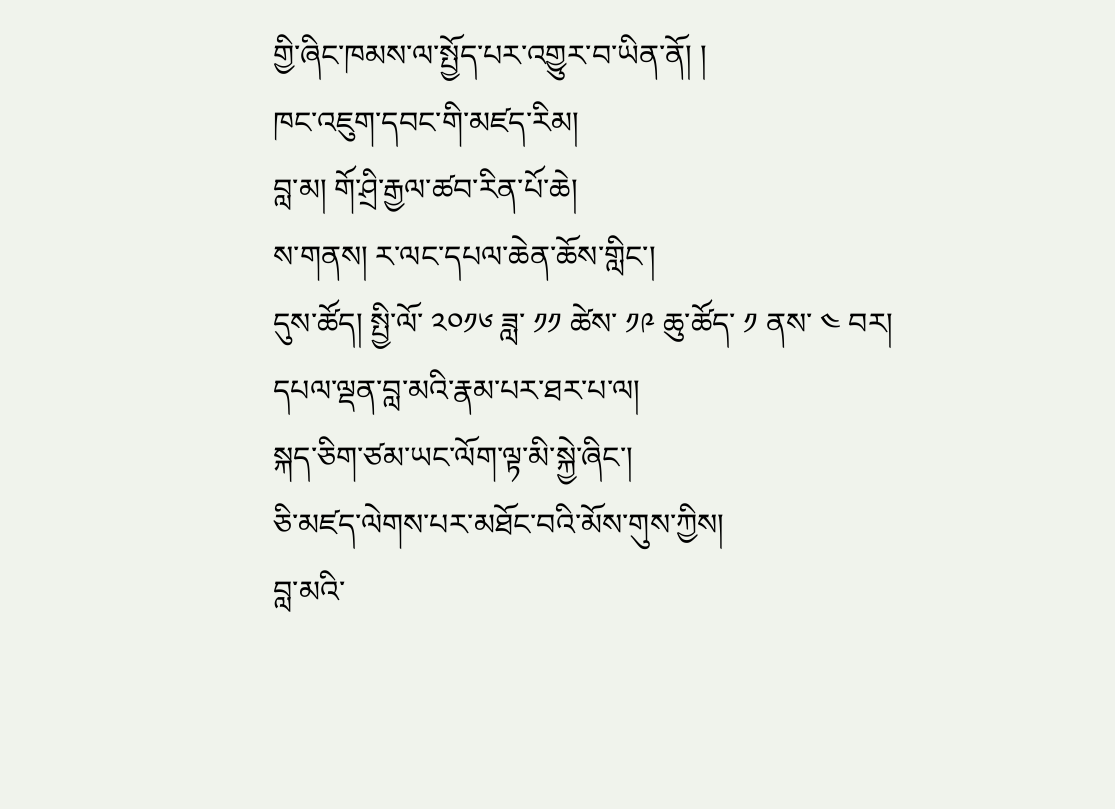གྱི་ཞིང་ཁམས་ལ་སྤྱོད་པར་འགྱུར་བ་ཡིན་ནོ། །
ཁང་འཇུག་དབང་གི་མཛད་རིམ།
བླ་མ། གོ་ཤྲི་རྒྱལ་ཚབ་རིན་པོ་ཆེ།
ས་གནས། ར་ལང་དཔལ་ཆེན་ཆོས་གླིང་།
དུས་ཚོད། སྤྱི་ལོ་ ༢༠༡༦ ཟླ་ ༡༡ ཚེས་ ༡༩ ཆུ་ཚོད་ ༡ ནས་ ༤ བར།
དཔལ་ལྡན་བླ་མའི་རྣམ་པར་ཐར་པ་ལ།
སྐད་ཅིག་ཙམ་ཡང་ལོག་ལྟ་མི་སྐྱེ་ཞིང་།
ཅི་མཛད་ལེགས་པར་མཐོང་བའི་མོས་གུས་ཀྱིས།
བླ་མའི་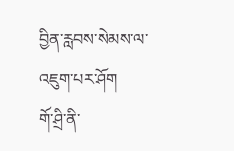བྱིན་རླབས་སེམས་ལ་འཇུག་པར་ཤོག
གོ་ཤྲི་ནི་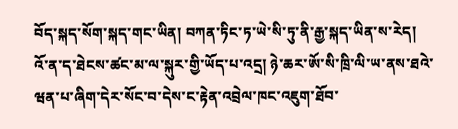བོད་སྐད་སོག་སྐད་གང་ཡིན། བཀན་ཏིང་ཏ་ཡེ་སི་ཏུ་ནི་རྒྱ་སྐད་ཡིན་ས་རེད།
འོ་ན་ད་ཐེངས་ཚང་མ་ལ་སྐུར་གྱི་ཡོད་པ་འདྲ། ཉེ་ཆར་ཨོ་སི་ཁྲི་ལི་ཡ་ནས་ཐའེ་ཝན་པ་ཞིག་དེར་སོང་བ་དེས་ང་རྟེན་འབྲེལ་ཁང་འཇུག་ཐོབ་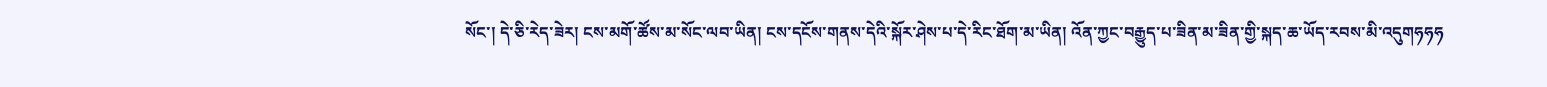སོང་། དེ་ཅི་རེད་ཟེར། ངས་མགོ་ཚོས་མ་སོང་ལབ་ཡིན། ངས་དངོས་གནས་དེའི་སྐོར་ཤེས་པ་དེ་རིང་ཐོག་མ་ཡིན། འོན་ཀྱང་བརྒྱུད་པ་ཟིན་མ་ཟིན་གྱི་སྐད་ཆ་ཡོད་རབས་མི་འདུགཧཧཧ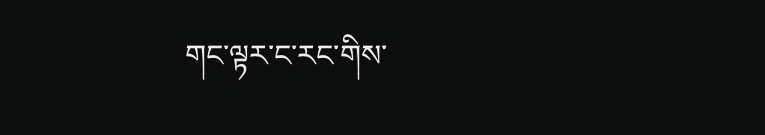གང་ལྟར་ང་རང་གིས་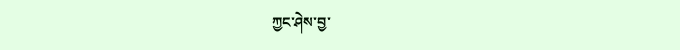ཀྱང་ཤེས་བྱ་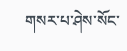གསར་པ་ཤེས་སོང་